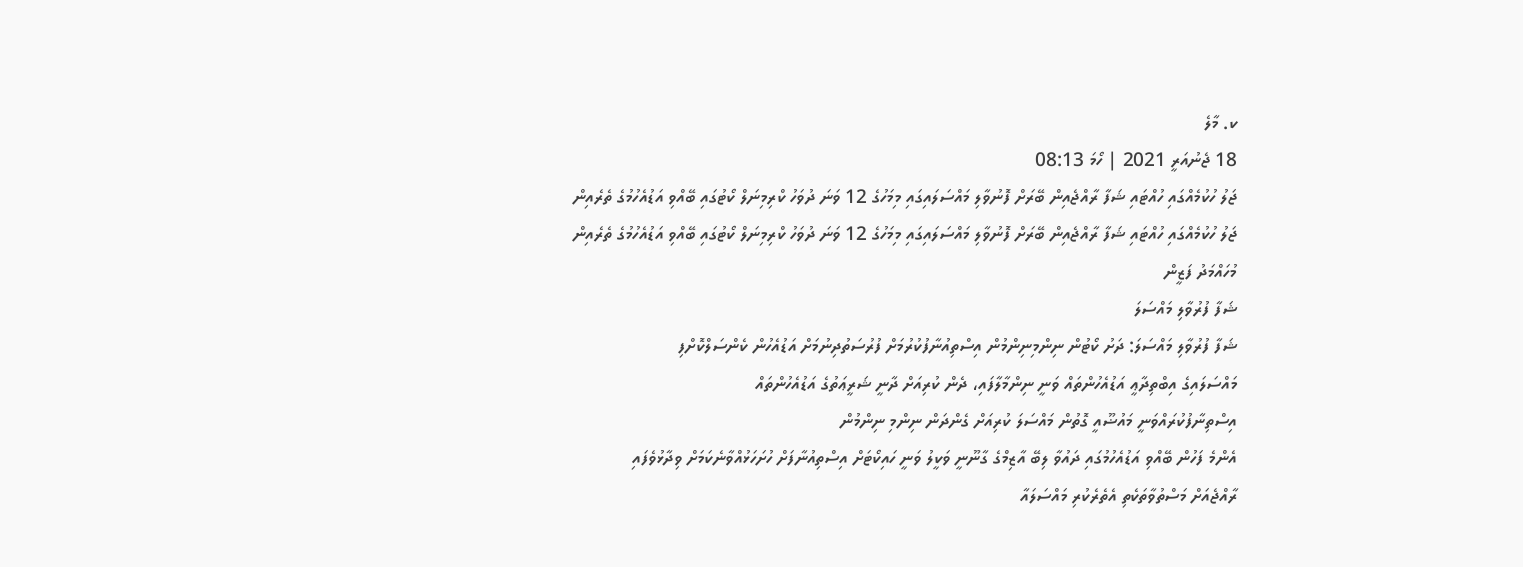ކ. މާލެ
18 ޖެނުއަރީ 2021 | ހޯމަ 08:13
ޖަލު ހުކުމެއްގައި ހުއްޓައި ޝަފާ ރާއްޖެއިން ބޭރަށް ފޮނުވާލި މައްސަލައިގައި މިމަހުގެ 12 ވަނަ ދުވަހު ކްރިމިނަލް ކޯޓުގައި ބޭއްވި އަޑުއެހުމުގެ ތެރެއިން
ޖަލު ހުކުމެއްގައި ހުއްޓައި ޝަފާ ރާއްޖެއިން ބޭރަށް ފޮނުވާލި މައްސަލައިގައި މިމަހުގެ 12 ވަނަ ދުވަހު ކްރިމިނަލް ކޯޓުގައި ބޭއްވި އަޑުއެހުމުގެ ތެރެއިން
މުހައްމަދު ފަޒީން
ޝަފާ ފުރުވާލި މައްސަލަ
ޝަފާ ފުރުވާލި މައްސަލަ: ދަށު ކޯޓުން ނިންމިނިންމުން އިސްތިއުނާފުކުރުމަށް ފުރުސަތުދިނުމަށް އަޑުއެހުން ކެންސަލްކޮށްފި
މައްސަލައިގެ އިބްތިދާޢީ އަޑުއެހުންތައް ވަނީ ނިންމާލާފައި، ދެން ކުރިއަށް ދާނީ ޝަރީޢަތުގެ އަޑުއެހުންތައް
އިސްތިނާފުކުރައްވަނީ މައުޟޫއީ ގޮތުން މައްސަލަ ކުރިއަށް ގެންދަން ނިންމި ނިންމުން
އެންމެ ފަހުން ބޭއްވި އަޑުއެހުމުގައި ދައުވާ ލިބޭ އާޒިމްގެ ގާނޫނީ ވަކީލު ވަނީ ހައިކޯޓަށް އިސްތިއުނާފަށް ހުށަހަޅުއްވާނެކަމަށް ވިދާޅުވެފައި
ރާއްޖެއަށް މަސްތުވާތަކެތި އެތެރެކުރި މައްސަލައާ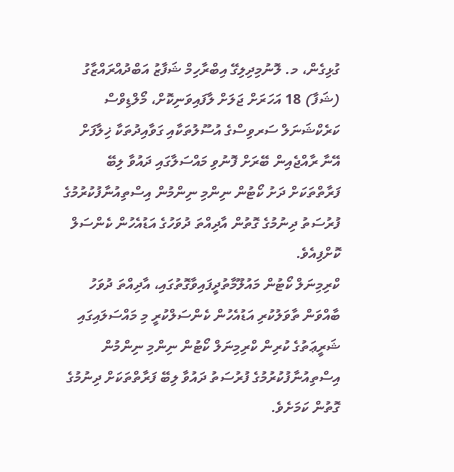ގުޅިގެން، މ. ލޮނުމިދިލިގޭ އިބްރާހިމް ޝަފާޒު އަބްދުއްރައްޒާގު (ޝަފާ) 18 އަހަރަށް ޖަލަށް ލާފައިވަނިކޮށް، މޯލްޑިވްސް ކަރެކްޝަނަލް ސަރވިސްގެ އުސޫލުތަކާއި ގަވާއިދުތަކާ ޚިލާފަށް އޭނާ ރާއްޖެއިން ބޭރަށް ފޮނުވި މައްސަލާގައި ދައުވާ ލިބޭ ފަރާތްތަކަށް ދަށު ކޯޓުން ނިންމި ނިންމުން އިސްތިއުނާފުކުރުމުގެ ފުރުސަތު ދިނުމުގެ ގޮތުން އާދިއްތަ ދުވަހުގެ އަޑުއެހުން ކެންސަލް ކޮށްފިއެވެ.
ކްރިމިނަލް ކޯޓުން މައުލޫމާތުދީފައިވާގޮތުގައި، އާދިއްތަ ދުވަހު ބާއްވަން ތާވަލުކުރި އަޑުއެހުން ކެންސަލްކުރީ މި މައްސަލައިގައި ޝަރީޢަތުގެ ކުރިން ކްރިމިނަލް ކޯޓުން ނިންމި ނިންމުން އިސްތިއުނާފުކުރުމުގެ ފުރުސަތު ދައުވާ ލިބޭ ފަރާތްތަކަށް ދިނުމުގެ ގޮތުން ކަމަށެވެ.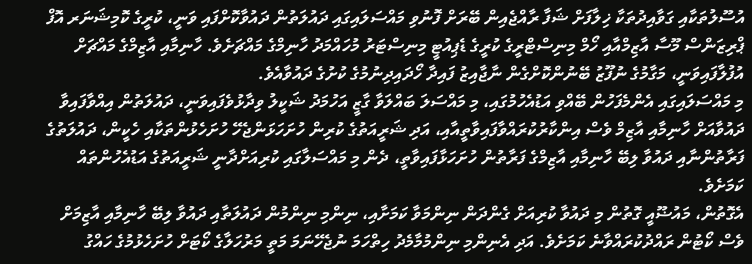އުސޫލުތަކާއި ގަވާއިދުތަކާ ޚިލާފަށް ޝަފާ ރާއްޖެއިން ބޭރަށް ފޮނުވި މައްސަލައިގައި ދައުލަތުން ދައުވާކޮށްފައި ވަނީ، ކުރީގެ ކޮމިޝަނަރ އޮފް ޕްރިޒަންސް މޫސާ އާޒިމްއާއި ހޯމް މިނިސްޓްރީގެ ކުރީގެ ޑެޕިއުޓީ މިނިސްޓަރު މުހައްމަދު ހާނިމްގެ މައްޗަށެވެ. ހާނިމާއި އާޒިމްގެ މައްޗަށް އުފުލާފައިވަނީ، މަގާމުގެ ނުފޫޒު ބޭނުންކޮށްގެން ނާޖާއިޒު ފައިދާ ހޯދައިދިނުމުގެ ކުށުގެ ދައުވާއެވެ.
މި މައްސަލައިގައި އެންމެފަހުން ބޭއްވި އަޑުއެހުމުގައި، މި މައްސަލަ ބައްލަވާ ގާޒީ އަހުމަދު ޝަކީލު ވިދާޅުވެފައިވަނީ، ދައުލަތުން އިއްވާފައިވާ ދައުވާއަށް ހާނިމާއި އާޒިމް ވެސް އިންކާރުކުރައްވާފައިވާތީއާއި، އަދި ޝަރީއަތުގެ ކުރިން ހުށަހަޅަންޖެހޭ ހުށަހެޅުންތަކާއި ހެކީން، ދައުލަތުގެ ފަރާތުންނާއި ދައުވާ ލިބޭ ހާނިމާއި އާޒިމްގެ ފަރާތުން ހުށަހަޅާފައިވާތީ، ދެން މި މައްސަލާގައި ކުރިއަށްދާނީ ޝަރީއަތުގެ އަޑުއެހުންތައް ކަމަށެވެ.
އެގޮތުން، މައުޟޫއީ ގޮތުން މި ދައުވާ ކުރިއަށް ގެންދަން ނިންމަވާ ކަމަށާއި، ނިންމި ނިންމުން ދައުލަތާއި ދައުވާ ލިބޭ ހާނިމާއި އާޒިމަށް ވެސް ކޯޓުން ރައްދުކުރައްވާނެ ކަމަށެވެ. އަދި އެނިންމި ނިންމުމާމެދު ހިތްހަމަ ނުޖެހޭނަމަ މަތީ މަރުހަލާގެ ކޯޓަށް ހުށަހެޅުމުގެ ހައްގު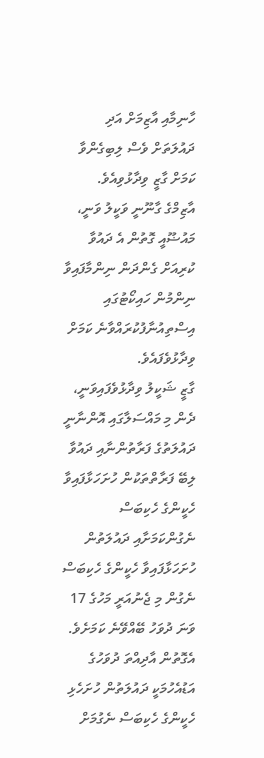ހާނިމާއި އާޒިމަށް އަދި ދައުލަތަށް ވެސް ލިބިގެންވާ ކަމަށް ގާޒީ ވިދާޅުވިއެވެ.
އާޒިމްގެ ގާނޫނީ ވަކީލު ވަނީ، މައުޟޫއީ ގޮތުން އެ ދައުވާ ކުރިއަށް ގެންދަން ނިންމާފައިވާ ނިންމުން ހައިކޯޓުގައި އިސްތިއުނާފުކުރައްވާނެ ކަމަށް ވިދާޅުވެފައެވެ.
ގާޒީ ޝަކީލު ވިދާޅުވެފައިވަނީ، ދެން މި މައްސަލާގައި އޮންނާނީ ދައުލަތުގެ ފަރާތުންނާއި ދައުވާ ލިބޭ ފަރާތްތަކުން ހުށަހަޅާފައިވާ ހެކީންގެ ހެކިބަސް ނެގުންކަމަށާއި ދައުލަތުން ހުށަހަޅާފައިވާ ހެކީންގެ ހެކިބަސް ނެގުން މި ޖެނުއަރީ މަހުގެ 17 ވަނަ ދުވަހު ބޭއްވޭނެ ކަމަށެވެ. އެގޮތުން އާދިއްތަ ދުވަހުގެ އަޑުއެހުމަކީ ދައުލަތުން ހުށަހެޅި ހެކީންގެ ހެކިބަސް ނެގުމަށް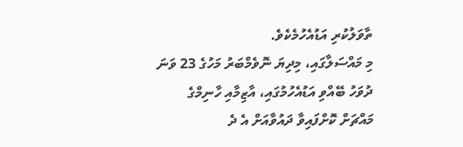ތާވަލުކުރި އަޑުއެހުމެކެވެ.
މި މައްސަލާގައި، މިދިޔަ ނޮވެމްބަރު މަހުގެ 23 ވަނަ ދުވަހު ބޭއްވި އަޑުއެހުމުގައި، އާޒިމާއި ހާނިމްގެ މައްޗަށް ކޮށްފައިވާ ދައުވާއަށް އެ ދެ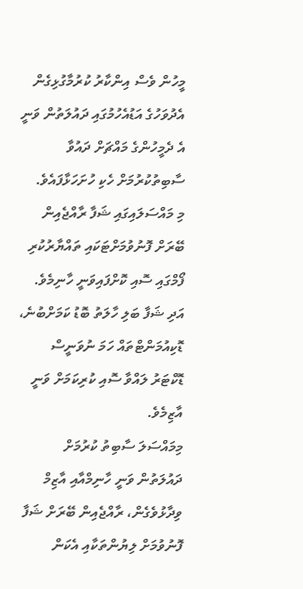މީހުން ވެސް އިންކާރު ކުރުމާގުޅިގެން އެދުވަހުގެ އަޑުއެހުމުގައި ދައުލަތުން ވަނީ އެ ދެމީހުންގެ މައްޗަށް ދައުވާ ސާބިތުކުރުމަށް ހެކި ހުށަހަޅާފައެވެ.
މި މައްސަލައިގައި ޝަފާ ރާއްޖެއިން ބޭރަށް ފޮނުވުމަށްޓަކައި ތައްޔާރުކުރި ފޯމްގައި ސޮއި ކޮށްފައިވަނީ ހާނިމެވެ. އަދި ޝަފާ ބަލި ހާލަތު ބޮޑު ކަމަށްބުނެ، ޑޮކިއުމަންޓްތައް ހަމަ ނުވަނީސް ޑޮކްޓަރު ލައްވާ ސޮއި ކުރިކަމަށް ވަނީ އާޒިމެވެ.
މިމައްސަލަ ސާބިތު ކުރުމަށް ދައުލަތުން ވަނީ ހާނިމްއާއި އާޒިމް ވިދާޅުވެގެން، ރާއްޖެއިން ބޭރަށް ޝަފާ ފޮނުވުމަށް ލިޔުންތަކާއި އެކަން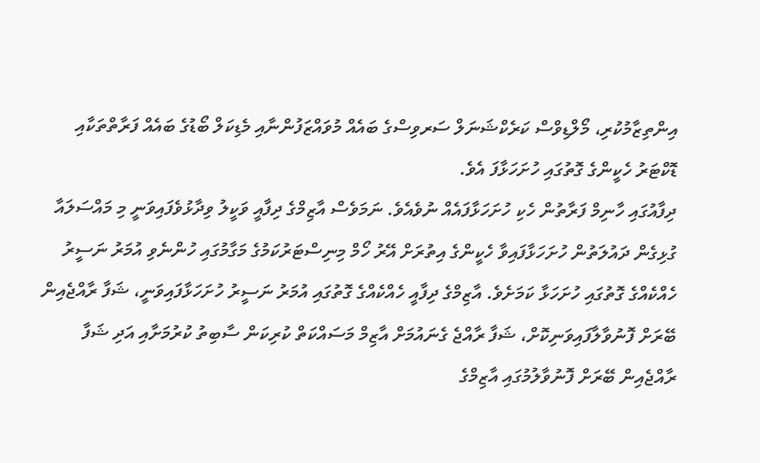އިންތިޒާމުކުރި، މޯލްޑިވްސް ކަރެކްޝަނަލް ސަރވިސްގެ ބައެއް މުވައްޒަފުންނާއި މެޑިކަލް ބޯޑުގެ ބައެއް ފަރާތްތަކާއި ޑޮކްޓަރު ހެކީންގެ ގޮތުގައި ހުށަހަޅާފަ އެވެ.
ދިފާއުގައި ހާނިމް ފަރާތުން ހެކި ހުށަހަޅާފައެއް ނުވެއެވެ. ނަމަވެސް އާޒިމްގެ ދިފާއީ ވަކީލު ވިދާޅުވެފައިވަނީ މި މައްސަލައާ ގުޅިގެން ދައުލަތުން ހުށަހަޅާފައިވާ ހެކީންގެ އިތުރަށް އޭރު ހޯމް މިނިސްޓަރުކަމުގެ މަގާމުގައި ހުންނެވި އުމަރު ނަސީރު ހެއްކެއްގެ ގޮތުގައި ހުށަހަޅާ ކަމަށެވެ. އާޒިމްގެ ދިފާއީ ހެއްކެއްގެ ގޮތުގައި އުމަރު ނަސީރު ހުށަހަޅާފައިވަނީ، ޝަފާ ރާއްޖެއިން ބޭރަށް ފޮނުވާލާފައިވަނިކޮށް، ޝަފާ ރާއްޖެ ގެނައުމަށް އާޒިމް މަސައްކަތް ކުރިކަން ސާބިތު ކުރުމަށާއި އަދި ޝަފާ ރާއްޖެއިން ބޭރަށް ފޮނުވާލުމުގައި އާޒިމްގެ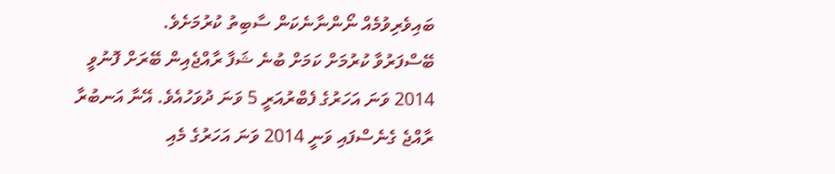ބައިވެރިވުމެއް ނޯންނާނެކަން ސާބިތު ކުރުމަށެވެ.
ބޭސްފަރުވާ ކުރުމަށް ކަމަށް ބުނެ ޝަފާ ރާއްޖެއިން ބޭރަށް ފޮނުވީ 2014 ވަނަ އަހަރުގެ ފެބްރުއަރީ 5 ވަނަ ދުވަހުއެވެ. އޭނާ އަނބުރާ ރާއްޖެ ގެނެސްފައި ވަނީ 2014 ވަނަ އަހަރުގެ މެއި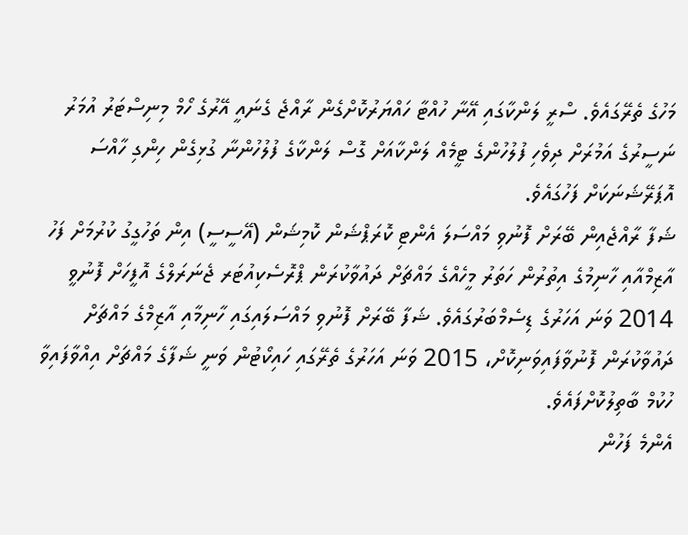މަހުގެ ތެރޭގައެވެ. ސްރީ ލަންކާގައި އޭނާ ހުއްޓާ ހައްޔަރުކޮށްގެން ރާއްޖެ ގެނައީ އޭރުގެ ހޯމް މިނިސްޓަރު އުމަރު ނަސީރުގެ އަމުރަށް ދިވެހި ފުލުހުންގެ ޓީމެއް ލަންކާއަށް ގޮސް ލަންކާގެ ފުލުހުންނާ ގުޅިގެން ހިންގި ހާއްސަ އޮޕަރޭޝަނަކަށް ފަހުގައެވެ.
ޝަފާ ރާއްޖެއިން ބޭރަށް ފޮނުވި މައްސަލަ އެންޓި ކޮރަޕްޝަން ކޮމިޝަން (އޭސީސީ) އިން ތަހުގީގު ކުރުމަށް ފަހު އާޒިމްއާއި ހާނިމުގެ އިތުރުން ހަތަރު މީހެއްގެ މައްޗަށް ދައުވާކުރަން ޕްރޮސެކިއުޓަރ ޖެނަރަލްގެ އޮފީހަށް ފޮނުވީ 2014 ވަނަ އަހަރުގެ ޑިސެމްބަރުގައެވެ. ޝަފާ ބޭރަށް ފޮނުވި މައްސަލައިގައި ހާނިމާއި އާޒިމްގެ މައްޗަށް ދައުވާކުރަން ފޮނުވާފައިވަނިކޮށް، 2015 ވަނަ އަހަރުގެ ތެރޭގައި ހައިކޯޓުން ވަނީ ޝަފާގެ މައްޗަށް އިއްވާފައިވާ ހުކުމް ބާތިލުކޮށްފައެވެ.
އެންމެ ފަހުން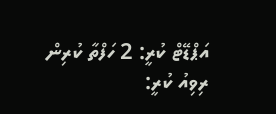އަޕްޑޭޓް ކުރީ: 2 ހަފްތާ ކުރިން
ރިވިއު ކުރީ: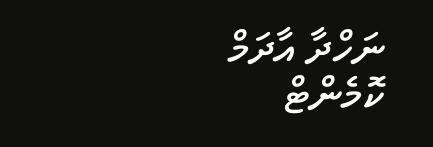ނަހްދާ އާދަމް
ކޮމެންޓް